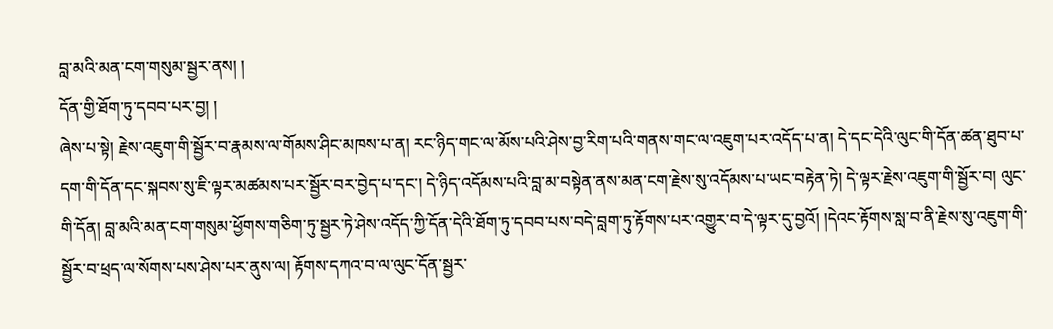བླ་མའི་མན་ངག་གསུམ་སྦྱར་ནས། །
དོན་གྱི་ཐོག་ཏུ་དབབ་པར་བྱ། །
ཞེས་པ་སྟེ། རྗེས་འཇུག་གི་སྦྱོར་བ་རྣམས་ལ་གོམས་ཤིང་མཁས་པ་ན། རང་ཉིད་གང་ལ་མོས་པའི་ཤེས་བྱ་རིག་པའི་གནས་གང་ལ་འཇུག་པར་འདོད་པ་ན། དེ་དང་དེའི་ལུང་གི་དོན་ཚན་ཐུབ་པ་དག་གི་དོན་དང་སྐབས་སུ་ཇི་ལྟར་མཚམས་པར་སྦྱོར་བར་བྱེད་པ་དང་། དེ་ཉིད་འདོམས་པའི་བླ་མ་བསྟེན་ནས་མན་ངག་རྗེས་སུ་འདོམས་པ་ཡང་བརྟེན་ཏེ། དེ་ལྟར་རྗེས་འཇུག་གི་སྦྱོར་བ། ལུང་གི་དོན། བླ་མའི་མན་ངག་གསུམ་ཕྱོགས་གཅིག་ཏུ་སྦྱར་ཏེ་ཤེས་འདོད་ཀྱི་དོན་དེའི་ཐོག་ཏུ་དབབ་པས་བདེ་བླག་ཏུ་རྟོགས་པར་འགྱུར་བ་དེ་ལྟར་དུ་བྱའོ། །དེའང་རྟོགས་སླ་བ་ནི་རྗེས་སུ་འཇུག་གི་སྦྱོར་བ་ཕྲད་ལ་སོགས་པས་ཤེས་པར་ནུས་ལ། རྟོགས་དཀའ་བ་ལ་ལུང་དོན་སྦྱར་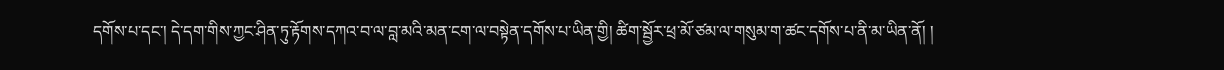དགོས་པ་དང་། དེ་དག་གིས་ཀྱང་ཤིན་ཏུ་རྟོགས་དཀའ་བ་ལ་བླ་མའི་མན་ངག་ལ་བསྟེན་དགོས་པ་ཡིན་གྱི། ཚིག་སྦྱོར་ཕྲ་མོ་ཙམ་ལ་གསུམ་ག་ཚང་དགོས་པ་ནི་མ་ཡིན་ནོ། །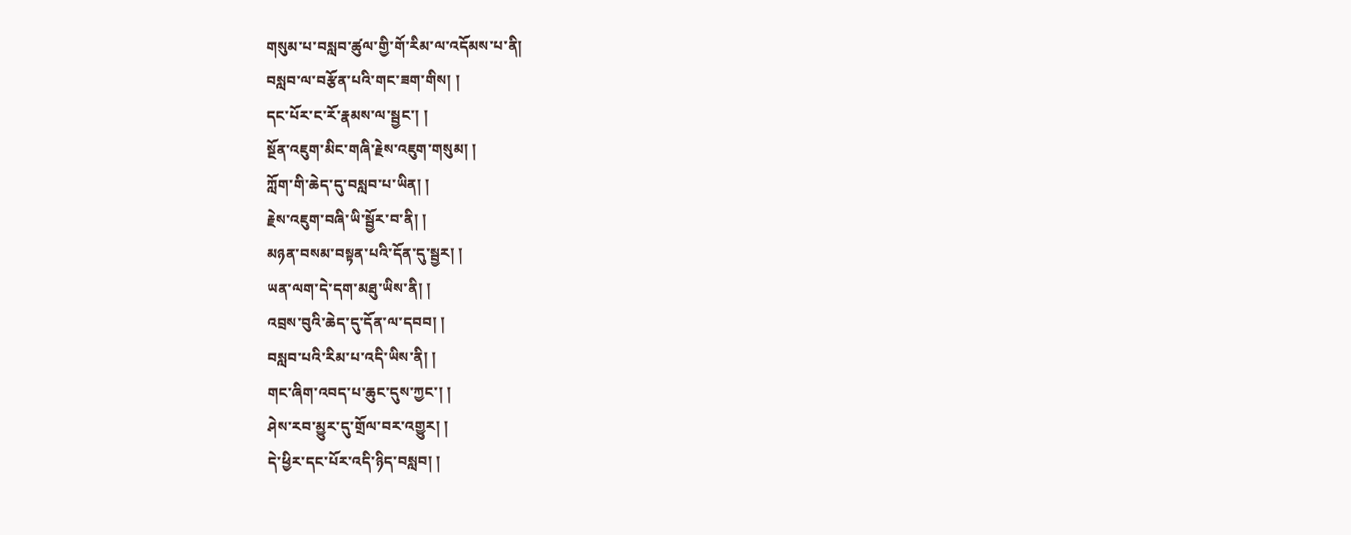གསུམ་པ་བསླབ་ཚུལ་གྱི་གོ་རིམ་ལ་འདོམས་པ་ནི།
བསླབ་ལ་བརྩོན་པའི་གང་ཟག་གིས། །
དང་པོར་ང་རོ་རྣམས་ལ་སྦྱང་། །
སྔོན་འཇུག་མིང་གཞི་རྗེས་འཇུག་གསུམ། །
ཀློག་གི་ཆེད་དུ་བསླབ་པ་ཡིན། །
རྗེས་འཇུག་བཞི་ཡི་སྦྱོར་བ་ནི། །
མཉན་བསམ་བསྟན་པའི་དོན་དུ་སྦྱར། །
ཡན་ལག་དེ་དག་མཐུ་ཡིས་ནི། །
འབྲས་བུའི་ཆེད་དུ་དོན་ལ་དབབ། །
བསླབ་པའི་རིམ་པ་འདི་ཡིས་ནི། །
གང་ཞིག་འབད་པ་ཆུང་དུས་ཀྱང་། །
ཤེས་རབ་མྱུར་དུ་གྲོལ་བར་འགྱུར། །
དེ་ཕྱིར་དང་པོར་འདི་ཉིད་བསླབ། །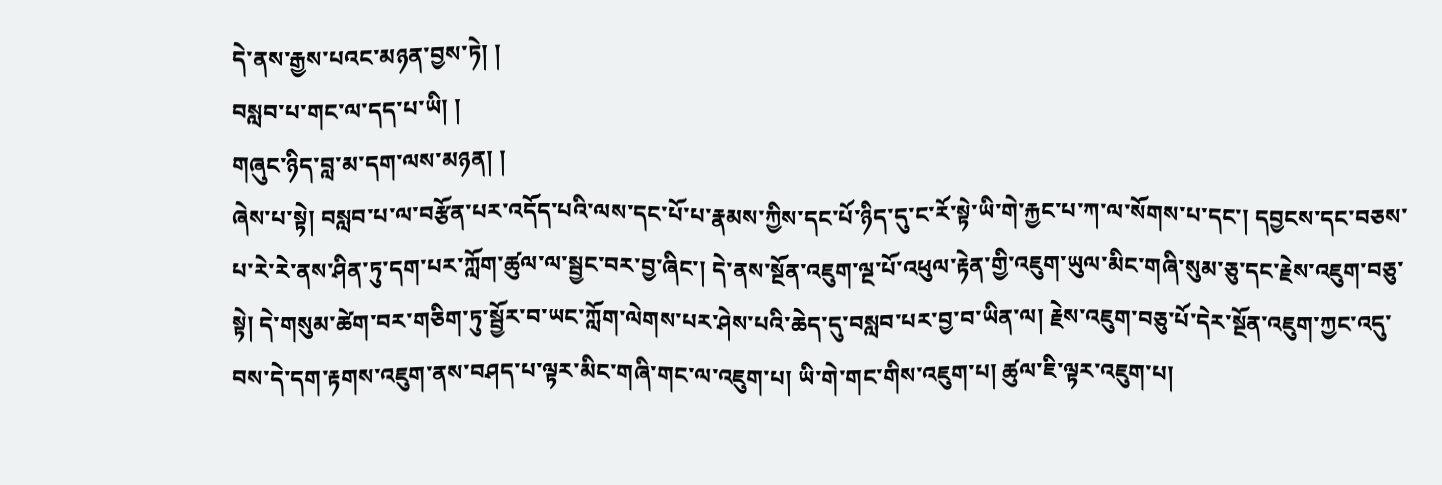དེ་ནས་རྒྱས་པའང་མཉན་བྱས་ཏེ། །
བསླབ་པ་གང་ལ་དད་པ་ཡི། །
གཞུང་ཉིད་བླ་མ་དག་ལས་མཉན། །
ཞེས་པ་སྟེ། བསླབ་པ་ལ་བརྩོན་པར་འདོད་པའི་ལས་དང་པོ་པ་རྣམས་ཀྱིས་དང་པོ་ཉིད་དུ་ང་རོ་སྟེ་ཡི་གེ་རྐྱང་པ་ཀ་ལ་སོགས་པ་དང་། དབྱངས་དང་བཅས་པ་རེ་རེ་ནས་ཤིན་ཏུ་དག་པར་ཀློག་ཚུལ་ལ་སྦྱང་བར་བྱ་ཞིང་། དེ་ནས་སྔོན་འཇུག་ལྔ་པོ་འཕུལ་རྟེན་གྱི་འཇུག་ཡུལ་མིང་གཞི་སུམ་ཅུ་དང་རྗེས་འཇུག་བཅུ་སྟེ། དེ་གསུམ་ཚེག་བར་གཅིག་ཏུ་སྦྱོར་བ་ཡང་ཀློག་ལེགས་པར་ཤེས་པའི་ཆེད་དུ་བསླབ་པར་བྱ་བ་ཡིན་ལ། རྗེས་འཇུག་བཅུ་པོ་དེར་སྔོན་འཇུག་ཀྱང་འདུ་བས་དེ་དག་རྟགས་འཇུག་ནས་བཤད་པ་ལྟར་མིང་གཞི་གང་ལ་འཇུག་པ། ཡི་གེ་གང་གིས་འཇུག་པ། ཚུལ་ཇི་ལྟར་འཇུག་པ།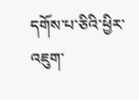དགོས་པ་ཅིའི་ཕྱིར་འཇུག་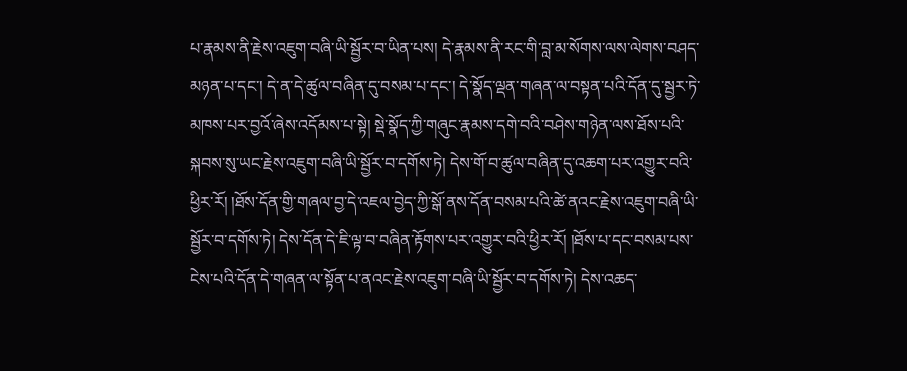པ་རྣམས་ནི་རྗེས་འཇུག་བཞི་ཡི་སྦྱོར་བ་ཡིན་པས། དེ་རྣམས་ནི་རང་གི་བླ་མ་སོགས་ལས་ལེགས་བཤད་མཉན་པ་དང་། དེ་ན་དེ་ཚུལ་བཞིན་དུ་བསམ་པ་དང་། དེ་སྣོད་ལྡན་གཞན་ལ་བསྟན་པའི་དོན་དུ་སྦྱར་ཏེ་མཁས་པར་བྱའོ་ཞེས་འདོམས་པ་སྟེ། སྡེ་སྣོད་ཀྱི་གཞུང་རྣམས་དགེ་བའི་བཤེས་གཉེན་ལས་ཐོས་པའི་སྐབས་སུ་ཡང་རྗེས་འཇུག་བཞི་ཡི་སྦྱོར་བ་དགོས་ཏེ། དེས་གོ་བ་ཚུལ་བཞིན་དུ་འཆག་པར་འགྱུར་བའི་ཕྱིར་རོ། །ཐོས་དོན་གྱི་གཞལ་བྱ་དེ་འཇལ་བྱེད་ཀྱི་སྒོ་ནས་དོན་བསམ་པའི་ཚེ་ནའང་རྗེས་འཇུག་བཞི་ཡི་སྦྱོར་བ་དགོས་ཏེ། དེས་དོན་དེ་ཇི་ལྟ་བ་བཞིན་རྟོགས་པར་འགྱུར་བའི་ཕྱིར་རོ། །ཐོས་པ་དང་བསམ་པས་ངེས་པའི་དོན་དེ་གཞན་ལ་སྟོན་པ་ནའང་རྗེས་འཇུག་བཞི་ཡི་སྦྱོར་བ་དགོས་ཏེ། དེས་འཆད་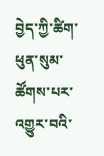བྱེད་ཀྱི་ཚིག་ཕུན་སུམ་ཚོགས་པར་འགྱུར་བའི་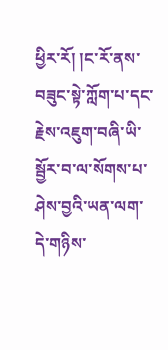ཕྱིར་རོ། །ང་རོ་ནས་བཟུང་སྟེ་ཀློག་པ་དང་རྗེས་འཇུག་བཞི་ཡི་སྦྱོར་བ་ལ་སོགས་པ་ཤེས་བྱའི་ཡན་ལག་དེ་གཉིས་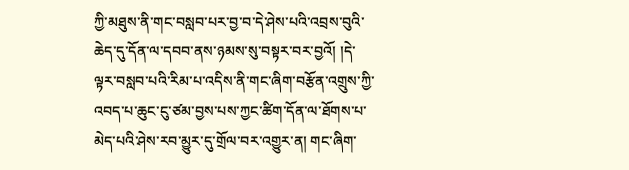ཀྱི་མཐུས་ནི་གང་བསླབ་པར་བྱ་བ་དེ་ཤེས་པའི་འབྲས་བུའི་ཆེད་དུ་དོན་ལ་དབབ་ནས་ཉམས་སུ་བསྟར་བར་བྱའོ། །དེ་ལྟར་བསླབ་པའི་རིམ་པ་འདིས་ནི་གང་ཞིག་བརྩོན་འགྲུས་ཀྱི་འབད་པ་ཆུང་ངུ་ཙམ་བྱས་པས་ཀྱང་ཚིག་དོན་ལ་ཐོགས་པ་མེད་པའི་ཤེས་རབ་མྱུར་དུ་གྲོལ་བར་འགྱུར་ན། གང་ཞིག་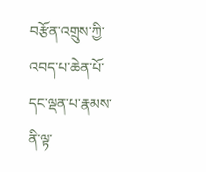བརྩོན་འགྲུས་ཀྱི་འབད་པ་ཆེན་པོ་དང་ལྡན་པ་རྣམས་ནི་ལྟ་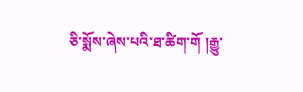ཅི་སྨོས་ཞེས་པའི་ཐ་ཚིག་གོ །རྒྱུ་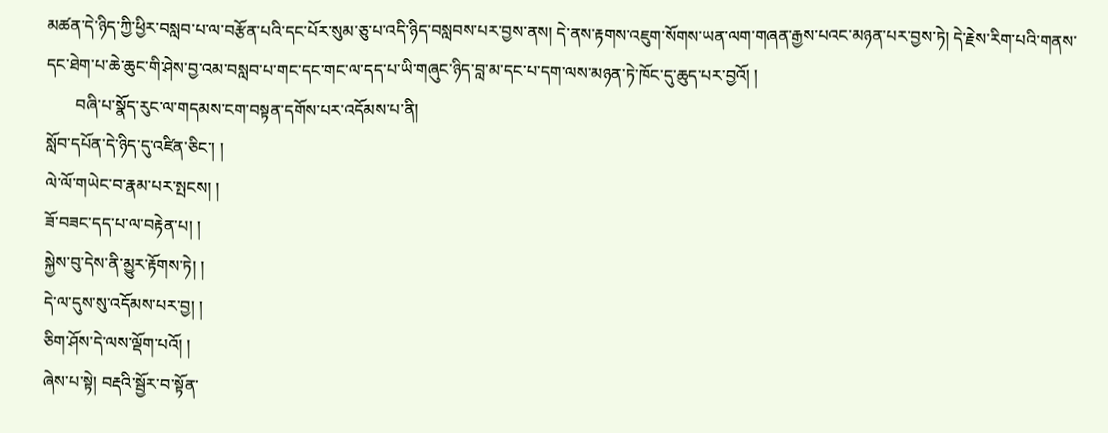མཚན་དེ་ཉིད་ཀྱི་ཕྱིར་བསླབ་པ་ལ་བརྩོན་པའི་དང་པོར་སུམ་ཅུ་པ་འདི་ཉིད་བསླབས་པར་བྱས་ནས། དེ་ནས་རྟགས་འཇུག་སོགས་ཡན་ལག་གཞན་རྒྱས་པའང་མཉན་པར་བྱས་ཏེ། དེ་རྗེས་རིག་པའི་གནས་དང་ཐེག་པ་ཆེ་ཆུང་གི་ཤེས་བྱ་འམ་བསླབ་པ་གང་དང་གང་ལ་དད་པ་ཡི་གཞུང་ཉིད་བླ་མ་དང་པ་དག་ལས་མཉན་ཏེ་ཁོང་དུ་ཆུད་པར་བྱའོ། །
       བཞི་པ་སྣོད་རུང་ལ་གདམས་ངག་བསྟན་དགོས་པར་འདོམས་པ་ནི།
སློབ་དཔོན་དེ་ཉིད་དུ་འཛིན་ཅིང་། །
ལེ་ལོ་གཡེང་བ་རྣམ་པར་སྤངས། །
ཟོ་བཟང་དད་པ་ལ་བརྟེན་པ། །
སྐྱེས་བུ་དེས་ནི་མྱུར་རྟོགས་ཏེ། །
དེ་ལ་དུས་སུ་འདོམས་པར་བྱ། །
ཅིག་ཤོས་དེ་ལས་ལྡོག་པའོ། །
ཞེས་པ་སྟེ། བརྡའི་སྦྱོར་བ་སྟོན་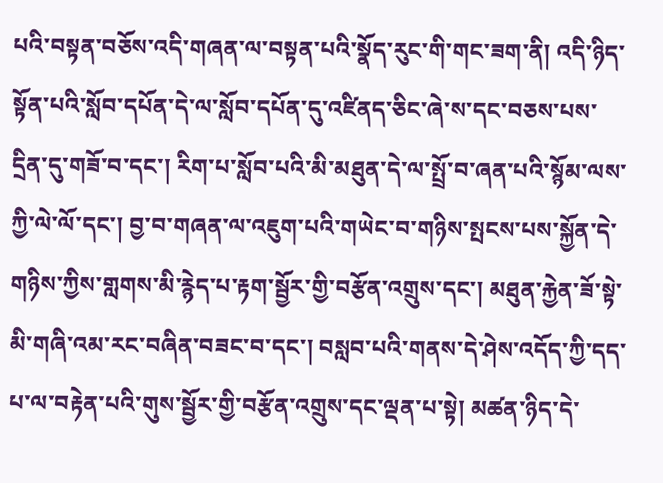པའི་བསྟན་བཅོས་འདི་གཞན་ལ་བསྟན་པའི་སྣོད་རུང་གི་གང་ཟག་ནི། འདི་ཉིད་སྟོན་པའི་སློབ་དཔོན་དེ་ལ་སློབ་དཔོན་དུ་འཛིནད་ཅིང་ཞེ་ས་དང་བཅས་པས་དྲིན་དུ་གཟོ་བ་དང་། རིག་པ་སློབ་པའི་མི་མཐུན་དེ་ལ་སྤྲོ་བ་ཞན་པའི་སྙོམ་ལས་ཀྱི་ལེ་ལོ་དང་། བྱ་བ་གཞན་ལ་འཇུག་པའི་གཡེང་བ་གཉིས་སྤངས་པས་སྐྱོན་དེ་གཉིས་ཀྱིས་གླགས་མི་རྙེད་པ་རྟག་སྦྱོར་གྱི་བརྩོན་འགྲུས་དང་། མཐུན་རྐྱེན་ཟོ་སྟེ་མི་གཞི་འམ་རང་བཞིན་བཟང་བ་དང་། བསླབ་པའི་གནས་དེ་ཤེས་འདོད་ཀྱི་དད་པ་ལ་བརྟེན་པའི་གུས་སྦྱོར་གྱི་བརྩོན་འགྲུས་དང་ལྡན་པ་སྟེ། མཚན་ཉིད་དེ་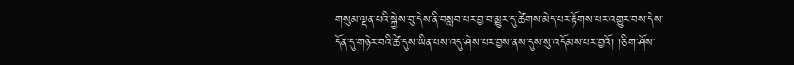གསུམ་ལྡན་པའི་སྐྱེས་བུ་དེས་ནི་བསླབ་པར་བྱ་བ་མྱུར་དུ་ཚེགས་མེད་པར་རྟོགས་པར་འགྱུར་བས་དེས་དོན་དུ་གཉེར་བའི་ཚེ་དུས་ཡིན་པས་འདུ་ཤེས་པར་བྱས་ནས་དུས་སུ་འདོམས་པར་བྱའོ། །ཅིག་ཤོས་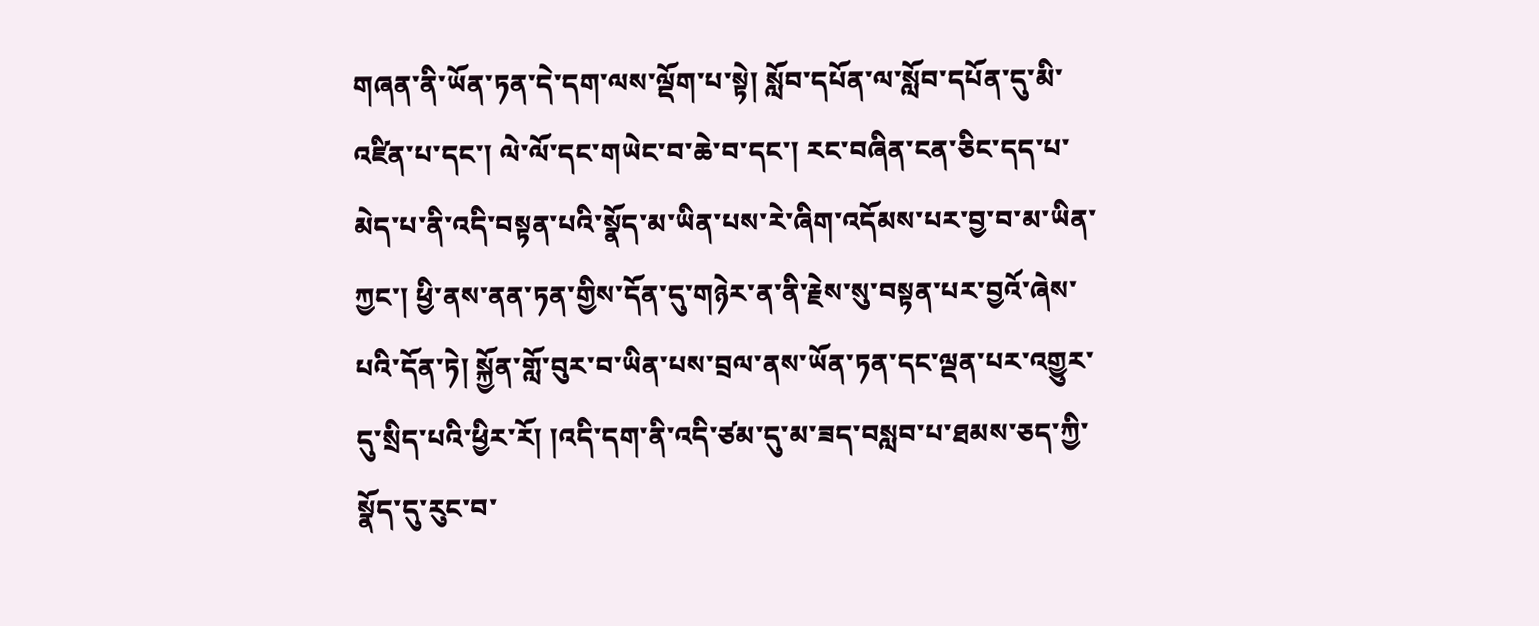གཞན་ནི་ཡོན་ཏན་དེ་དག་ལས་ལྡོག་པ་སྟེ། སློབ་དཔོན་ལ་སློབ་དཔོན་དུ་མི་འཛིན་པ་དང་། ལེ་ལོ་དང་གཡེང་བ་ཆེ་བ་དང་། རང་བཞིན་ངན་ཅིང་དད་པ་མེད་པ་ནི་འདི་བསྟན་པའི་སྣོད་མ་ཡིན་པས་རེ་ཞིག་འདོམས་པར་བྱ་བ་མ་ཡིན་ཀྱང་། ཕྱི་ནས་ནན་ཏན་གྱིས་དོན་དུ་གཉེར་ན་ནི་རྗེས་སུ་བསྟན་པར་བྱའོ་ཞེས་པའི་དོན་ཏེ། སྐྱོན་གློ་བུར་བ་ཡིན་པས་བྲལ་ནས་ཡོན་ཏན་དང་ལྡན་པར་འགྱུར་དུ་སྲིད་པའི་ཕྱིར་རོ། །འདི་དག་ནི་འདི་ཙམ་དུ་མ་ཟད་བསླབ་པ་ཐམས་ཅད་ཀྱི་སྣོད་དུ་རུང་བ་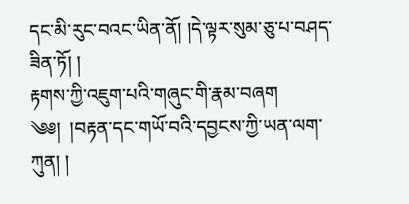དང་མི་རུང་བའང་ཡིན་ནོ། །དེ་ལྟར་སུམ་ཅུ་པ་བཤད་ཟིན་ཏོ། །
རྟགས་ཀྱི་འཇུག་པའི་གཞུང་གི་རྣམ་བཞག
༄༅།  །བརྟན་དང་གཡོ་བའི་དབྱངས་ཀྱི་ཡན་ལག་ཀུན། །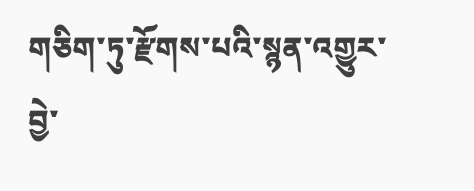གཅིག་ཏུ་རྫོགས་པའི་སྙན་འགྱུར་བྱེ་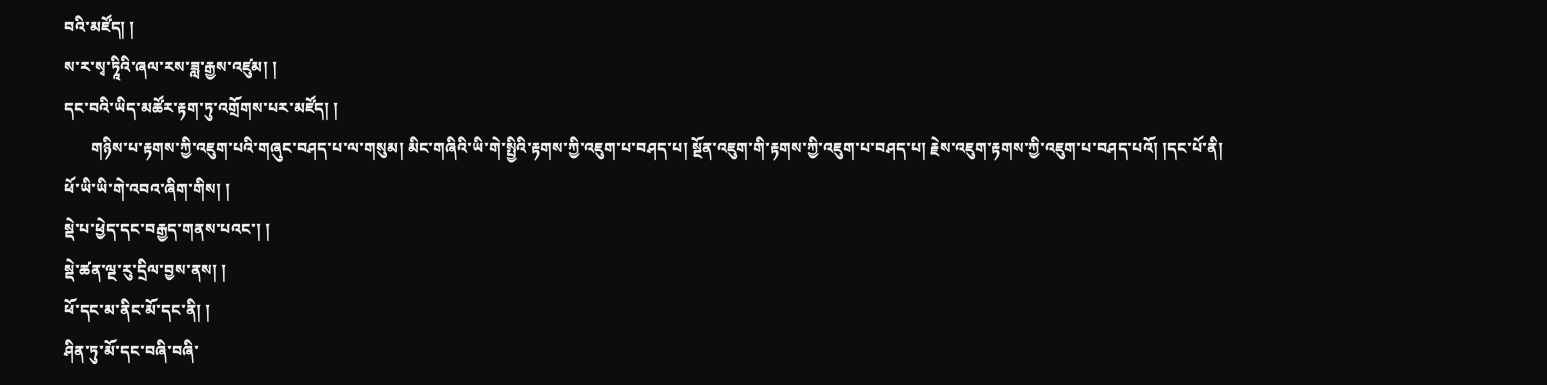བའི་མཛོད། །
ས་ར་སྭ་ཏཱིའི་ཞལ་རས་ཟླ་རྒྱས་འཛུམ། །
དང་བའི་ཡིད་མཚོར་རྟག་ཏུ་འགྲོགས་པར་མཛོད། །
       གཉིས་པ་རྟགས་ཀྱི་འཇུག་པའི་གཞུང་བཤད་པ་ལ་གསུམ། མིང་གཞིའི་ཡི་གེ་སྤྱིའི་རྟགས་ཀྱི་འཇུག་པ་བཤད་པ། སྔོན་འཇུག་གི་རྟགས་ཀྱི་འཇུག་པ་བཤད་པ། རྗེས་འཇུག་རྟགས་ཀྱི་འཇུག་པ་བཤད་པའོ། །དང་པོ་ནི།
ཕོ་ཡི་ཡི་གེ་འབའ་ཞིག་གིས། །
སྡེ་པ་ཕྱེད་དང་བརྒྱད་གནས་པའང་། །
སྡེ་ཚན་ལྔ་རུ་དྲིལ་བྱས་ནས། །
ཕོ་དང་མ་ནིང་མོ་དང་ནི། །
ཤིན་ཏུ་མོ་དང་བཞི་བཞི་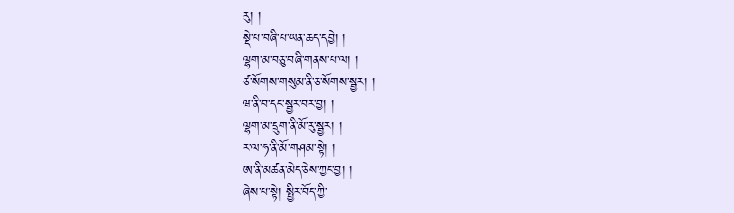རུ། །
སྡེ་པ་བཞི་པ་ཡན་ཆད་དབྱེ། །
ལྷག་མ་བཅུ་བཞི་གནས་པ་ལ། །
ཙ་སོགས་གསུམ་ནི་ཅ་སོགས་སྦྱར། །
ཝ་ནི་བ་དང་སྦྱར་བར་བྱ། །
ལྷག་མ་དྲུག་ནི་མོ་རུ་སྦྱར། །
ར་ལ་ཧ་ནི་མོ་གཤམ་སྟེ། །
ཨ་ནི་མཚན་མེད་ཅེས་ཀྱང་བྱ། །
ཞེས་པ་སྟེ། སྤྱིར་བོད་ཀྱི་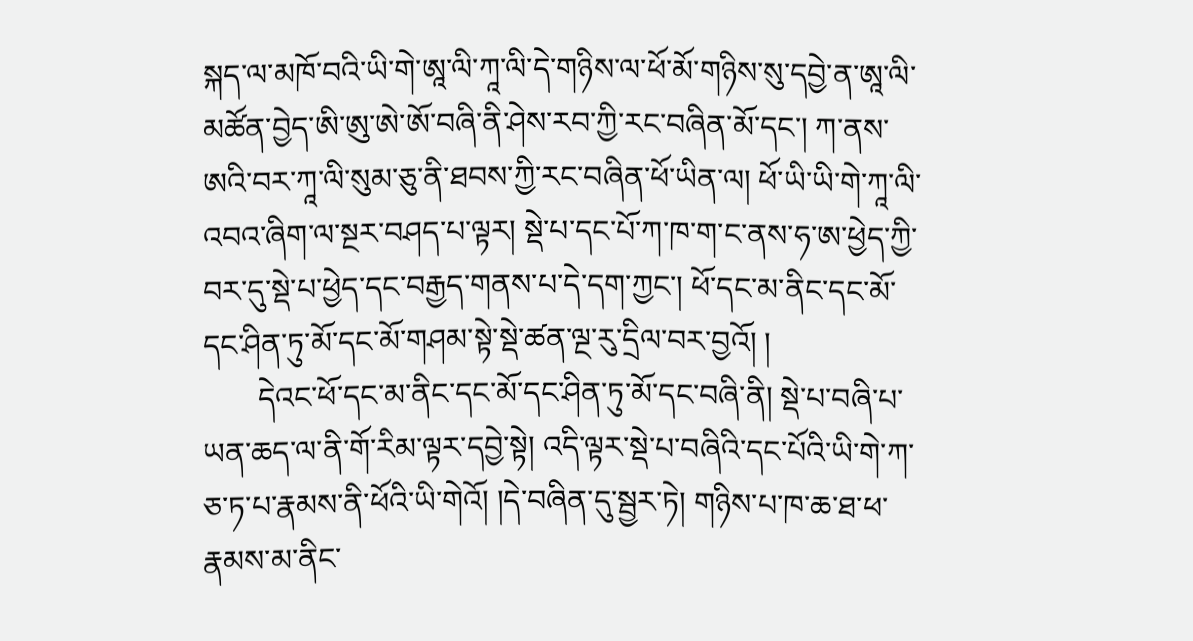སྐད་ལ་མཁོ་བའི་ཡི་གེ་ཨཱ་ལི་ཀཱ་ལི་དེ་གཉིས་ལ་ཕོ་མོ་གཉིས་སུ་དབྱེ་ན་ཨཱ་ལི་མཚོན་བྱེད་ཨི་ཨུ་ཨེ་ཨོ་བཞི་ནི་ཤེས་རབ་ཀྱི་རང་བཞིན་མོ་དང་། ཀ་ནས་ཨའི་བར་ཀཱ་ལི་སུམ་ཅུ་ནི་ཐབས་ཀྱི་རང་བཞིན་ཕོ་ཡིན་ལ། ཕོ་ཡི་ཡི་གེ་ཀཱ་ལི་འབའ་ཞིག་ལ་སྔར་བཤད་པ་ལྟར། སྡེ་པ་དང་པོ་ཀ་ཁ་ག་ང་ནས་ཧ་ཨ་ཕྱེད་ཀྱི་བར་དུ་སྡེ་པ་ཕྱེད་དང་བརྒྱད་གནས་པ་དེ་དག་ཀྱང་། ཕོ་དང་མ་ནིང་དང་མོ་དང་ཤིན་ཏུ་མོ་དང་མོ་གཤམ་སྟེ་སྡེ་ཚན་ལྔ་རུ་དྲིལ་བར་བྱའོ། །
       དེའང་ཕོ་དང་མ་ནིང་དང་མོ་དང་ཤིན་ཏུ་མོ་དང་བཞི་ནི། སྡེ་པ་བཞི་པ་ཡན་ཆད་ལ་ནི་གོ་རིམ་ལྟར་དབྱེ་སྟེ། འདི་ལྟར་སྡེ་པ་བཞིའི་དང་པོའི་ཡི་གེ་ཀ་ཅ་ཏ་པ་རྣམས་ནི་ཕོའི་ཡི་གེའོ། །དེ་བཞིན་དུ་སྦྱར་ཏེ། གཉིས་པ་ཁ་ཆ་ཐ་ཕ་རྣམས་མ་ནིང་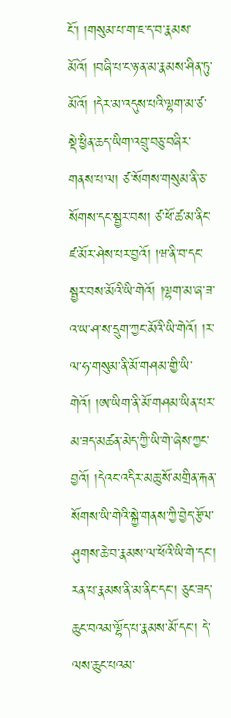ངོ་། །གསུམ་པ་ག་ཇ་ད་བ་རྣམས་མོའོ། །བཞི་པ་ང་ཉ་ན་མ་རྣམས་ཤིན་ཏུ་མོའོ། །དེར་མ་འདུས་པའི་ལྷག་མ་ཙ་སྡེ་ཕྱིན་ཆད་ཡིག་འབྲུ་བཅུ་བཞིར་གནས་པ་ལ། ཙ་སོགས་གསུམ་ནི་ཅ་སོགས་དང་སྦྱར་བས། ཙ་ཕོ་ཚ་མ་ནིང་ཛ་མོར་ཤེས་པར་བྱའོ། །ཝ་ནི་བ་དང་སྦྱར་བས་མོའི་ཡི་གེའོ། །ལྷག་མ་ཞ་ཟ་འ་ཡ་ཤ་ས་དྲུག་ཀྱང་མོའི་ཡི་གེའོ། །ར་ལ་ཧ་གསུམ་ནི་མོ་གཤམ་གྱི་ཡི་གེའོ། །ཨ་ཡིག་ནི་མོ་གཤམ་ཡིན་པར་མ་ཟད་མཚན་མེད་ཀྱི་ཡི་གེ་ཞེས་ཀྱང་བྱའོ། །དེའང་འདིར་མཆུ་སོ་མགྲིན་རྐན་སོགས་ཡི་གེའི་སྐྱེ་གནས་ཀྱི་བྱེད་རྩོལ་ཤུགས་ཆེ་བ་རྣམས་ལ་ཕོའི་ཡི་གེ་དང་། རན་པ་རྣམས་ནི་མ་ནིང་དང་། ཅུང་ཟད་ཆུང་བའམ་ལྷོད་པ་རྣམས་མོ་དང་། དེ་ལས་ཆུང་པའམ་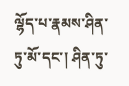ལྷོད་པ་རྣམས་ཤིན་ཏུ་མོ་དང་། ཤིན་ཏུ་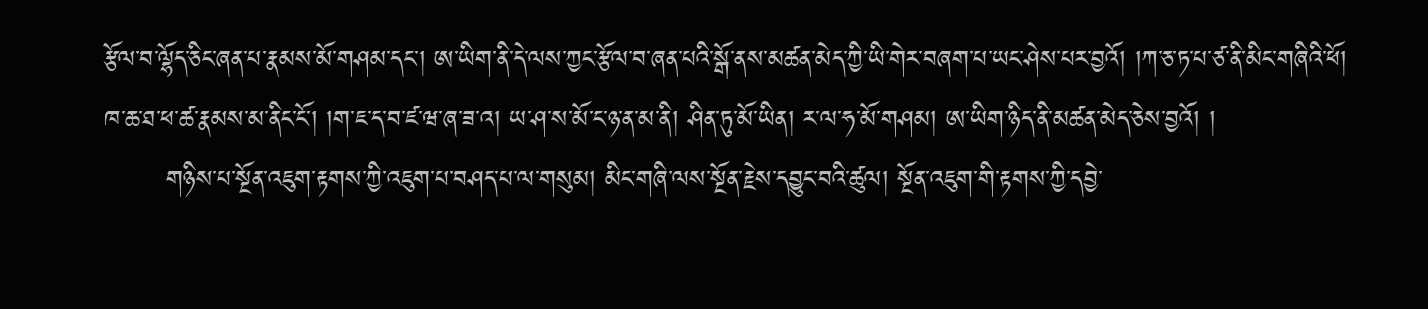རྩོལ་བ་ལྷོད་ཅིང་ཞན་པ་རྣམས་མོ་གཤམ་དང་། ཨ་ཡིག་ནི་དེ་ལས་ཀྱང་རྩོལ་བ་ཞན་པའི་སྒོ་ནས་མཚན་མེད་ཀྱི་ཡི་གེར་བཞག་པ་ཡང་ཤེས་པར་བྱའོ། །ཀ་ཅ་ཏ་པ་ཙ་ནི་མིང་གཞིའི་ཕོ། ཁ་ཆ་ཐ་ཕ་ཚ་རྣམས་མ་ནིང་ངོ་། །ག་ཇ་ད་བ་ཛ་ཝ་ཞ་ཟ་འ། ཡ་ཤ་ས་མོ་ང་ཉ་ན་མ་ནི། ཤིན་ཏུ་མོ་ཡིན། ར་ལ་ཧ་མོ་གཤམ། ཨ་ཡིག་ཉིད་ནི་མཚན་མེད་ཅེས་བྱའོ། །
       གཉིས་པ་སྔོན་འཇུག་རྟགས་ཀྱི་འཇུག་པ་བཤད་པ་ལ་གསུམ། མིང་གཞི་ལས་སྔོན་རྗེས་དབྱུང་བའི་ཚུལ། སྔོན་འཇུག་གི་རྟགས་ཀྱི་དབྱེ་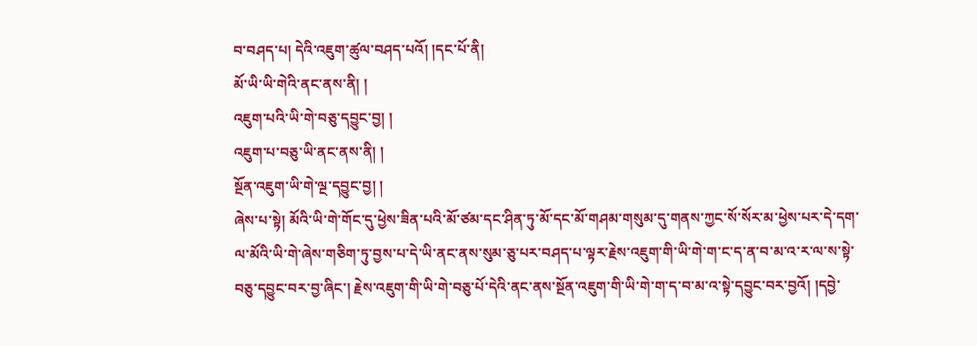བ་བཤད་པ། དེའི་འཇུག་ཚུལ་བཤད་པའོ། །དང་པོ་ནི།
མོ་ཡི་ཡི་གེའི་ནང་ནས་ནི། །
འཇུག་པའི་ཡི་གེ་བཅུ་དབྱུང་བྱ། །
འཇུག་པ་བཅུ་ཡི་ནང་ནས་ནི། །
སྔོན་འཇུག་ཡི་གེ་ལྔ་དབྱུང་བྱ། །
ཞེས་པ་སྟེ། མོའི་ཡི་གེ་གོང་དུ་ཕྱེས་ཟིན་པའི་མོ་ཙམ་དང་ཤིན་ཏུ་མོ་དང་མོ་གཤམ་གསུམ་དུ་གནས་ཀྱང་སོ་སོར་མ་ཕྱེས་པར་དེ་དག་ལ་མོའི་ཡི་གེ་ཞེས་གཅིག་ཏུ་བྱས་པ་དེ་ཡི་ནང་ནས་སུམ་ཅུ་པར་བཤད་པ་ལྟར་རྗེས་འཇུག་གི་ཡི་གེ་ག་ང་ད་ན་བ་མ་འ་ར་ལ་ས་སྟེ་བཅུ་དབྱུང་བར་བྱ་ཞིང་། རྗེས་འཇུག་གི་ཡི་གེ་བཅུ་པོ་དེའི་ནང་ནས་སྔོན་འཇུག་གི་ཡི་གེ་ག་ད་བ་མ་འ་སྟེ་དབྱུང་བར་བྱའོ། །དབྱེ་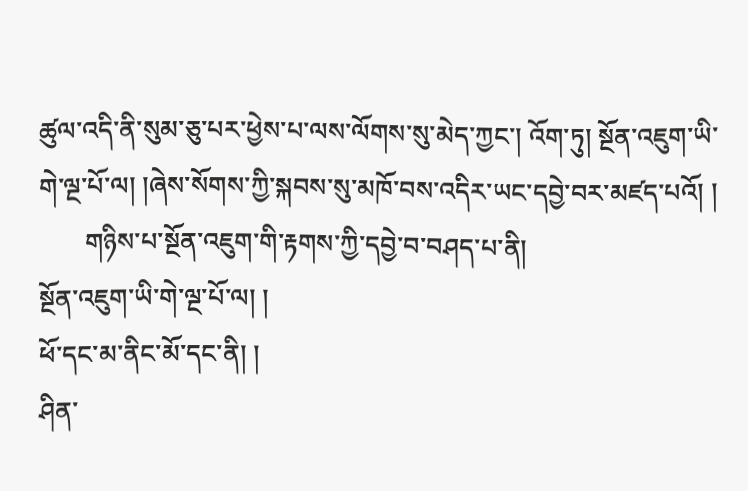ཚུལ་འདི་ནི་སུམ་ཅུ་པར་ཕྱེས་པ་ལས་ལོགས་སུ་མེད་ཀྱང་། འོག་ཏུ། སྔོན་འཇུག་ཡི་གེ་ལྔ་པོ་ལ། །ཞེས་སོགས་ཀྱི་སྐབས་སུ་མཁོ་བས་འདིར་ཡང་དབྱེ་བར་མཛད་པའོ། །
       གཉིས་པ་སྔོན་འཇུག་གི་རྟགས་ཀྱི་དབྱེ་བ་བཤད་པ་ནི།
སྔོན་འཇུག་ཡི་གེ་ལྔ་པོ་ལ། །
ཕོ་དང་མ་ནིང་མོ་དང་ནི། །
ཤིན་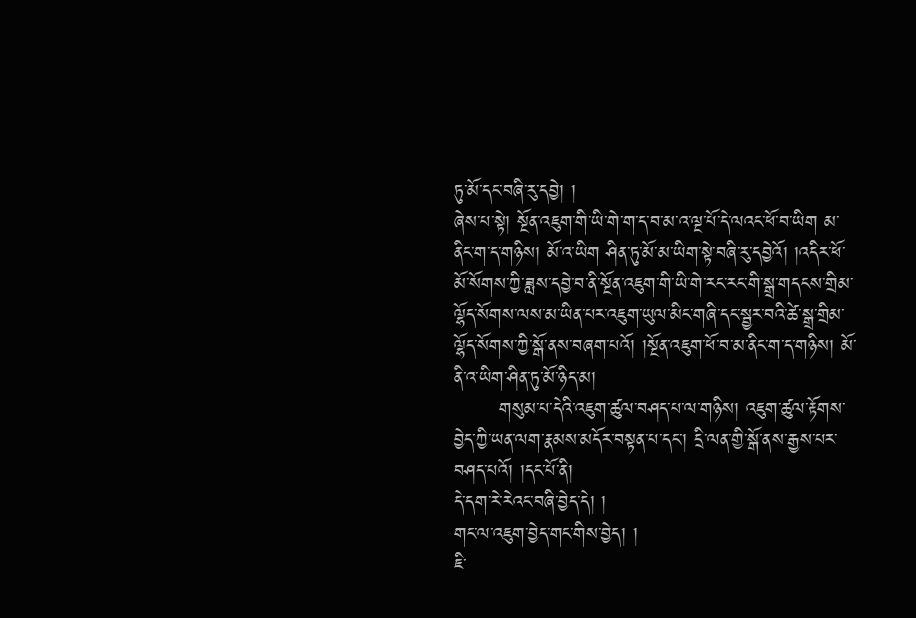ཏུ་མོ་དང་བཞི་རུ་དབྱེ། །
ཞེས་པ་སྟེ། སྔོན་འཇུག་གི་ཡི་གེ་ག་ད་བ་མ་འ་ལྔ་པོ་དེ་ལའང་ཕོ་བ་ཡིག མ་ནིང་ག་ད་གཉིས། མོ་འ་ཡིག ཤིན་ཏུ་མོ་མ་ཡིག་སྟེ་བཞི་རུ་དབྱེའོ། །འདིར་ཕོ་མོ་སོགས་ཀྱི་ཟླས་དབྱེ་བ་ནི་སྔོན་འཇུག་གི་ཡི་གེ་རང་རང་གི་སྒྲ་གདངས་གྲིམ་ལྷོད་སོགས་ལས་མ་ཡིན་པར་འཇུག་ཡུལ་མིང་གཞི་དང་སྦྱར་བའི་ཚེ་སྒྲ་གྲིམ་ལྷོད་སོགས་ཀྱི་སྒོ་ནས་བཞག་པའོ། །སྔོན་འཇུག་ཕོ་བ་མ་ནིང་ག་ད་གཉིས། མོ་ནི་འ་ཡིག་ཤིན་ཏུ་མོ་ཉིད་མ།
       གསུམ་པ་དེའི་འཇུག་ཚུལ་བཤད་པ་ལ་གཉིས། འཇུག་ཚུལ་རྟོགས་བྱེད་ཀྱི་ཡན་ལག་རྣམས་མདོར་བསྟན་པ་དང་། དྲི་ལན་གྱི་སྒོ་ནས་རྒྱས་པར་བཤད་པའོ། །དང་པོ་ནི།
དེ་དག་རེ་རེའང་བཞི་བྱེད་དེ། །
གང་ལ་འཇུག་བྱེད་གང་གིས་བྱེད། །
ཇི་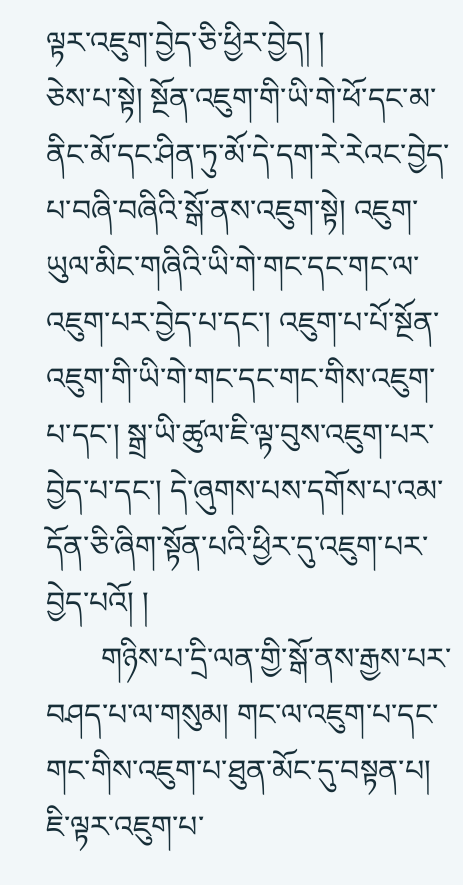ལྟར་འཇུག་བྱེད་ཅི་ཕྱིར་བྱེད། །
ཅེས་པ་སྟེ། སྔོན་འཇུག་གི་ཡི་གེ་ཕོ་དང་མ་ནིང་མོ་དང་ཤིན་ཏུ་མོ་དེ་དག་རེ་རེའང་བྱེད་པ་བཞི་བཞིའི་སྒོ་ནས་འཇུག་སྟེ། འཇུག་ཡུལ་མིང་གཞིའི་ཡི་གེ་གང་དང་གང་ལ་འཇུག་པར་བྱེད་པ་དང་། འཇུག་པ་པོ་སྔོན་འཇུག་གི་ཡི་གེ་གང་དང་གང་གིས་འཇུག་པ་དང་། སྒྲ་ཡི་ཚུལ་ཇི་ལྟ་བུས་འཇུག་པར་བྱེད་པ་དང་། དེ་ཞུགས་པས་དགོས་པ་འམ་དོན་ཅི་ཞིག་སྟོན་པའི་ཕྱིར་དུ་འཇུག་པར་བྱེད་པའོ། །
       གཉིས་པ་དྲི་ལན་གྱི་སྒོ་ནས་རྒྱས་པར་བཤད་པ་ལ་གསུམ། གང་ལ་འཇུག་པ་དང་གང་གིས་འཇུག་པ་ཐུན་མོང་དུ་བསྟན་པ། ཇི་ལྟར་འཇུག་པ་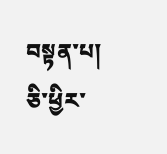བསྟན་པ། ཅི་ཕྱིར་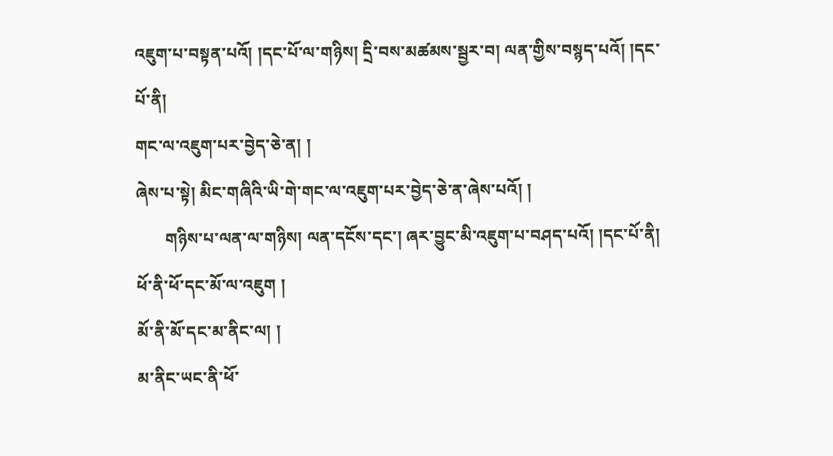འཇུག་པ་བསྟན་པའོ། །དང་པོ་ལ་གཉིས། དྲི་བས་མཚམས་སྦྱར་བ། ལན་གྱིས་བསྙད་པའོ། །དང་པོ་ནི།
གང་ལ་འཇུག་པར་བྱེད་ཅེ་ན། །
ཞེས་པ་སྟེ། མིང་གཞིའི་ཡི་གེ་གང་ལ་འཇུག་པར་བྱེད་ཅེ་ན་ཞེས་པའོ། །
       གཉིས་པ་ལན་ལ་གཉིས། ལན་དངོས་དང་། ཞར་བྱུང་མི་འཇུག་པ་བཤད་པའོ། །དང་པོ་ནི།
ཕོ་ནི་ཕོ་དང་མོ་ལ་འཇུག །
མོ་ནི་མོ་དང་མ་ནིང་ལ། །
མ་ནིང་ཡང་ནི་ཕོ་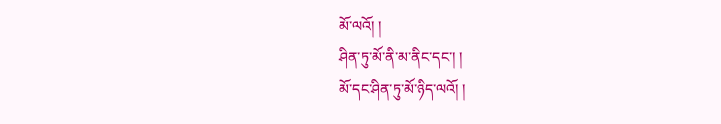མོ་ལའོ། །
ཤིན་ཏུ་མོ་ནི་མ་ནིང་དང་། །
མོ་དང་ཤིན་ཏུ་མོ་ཉིད་ལའོ། །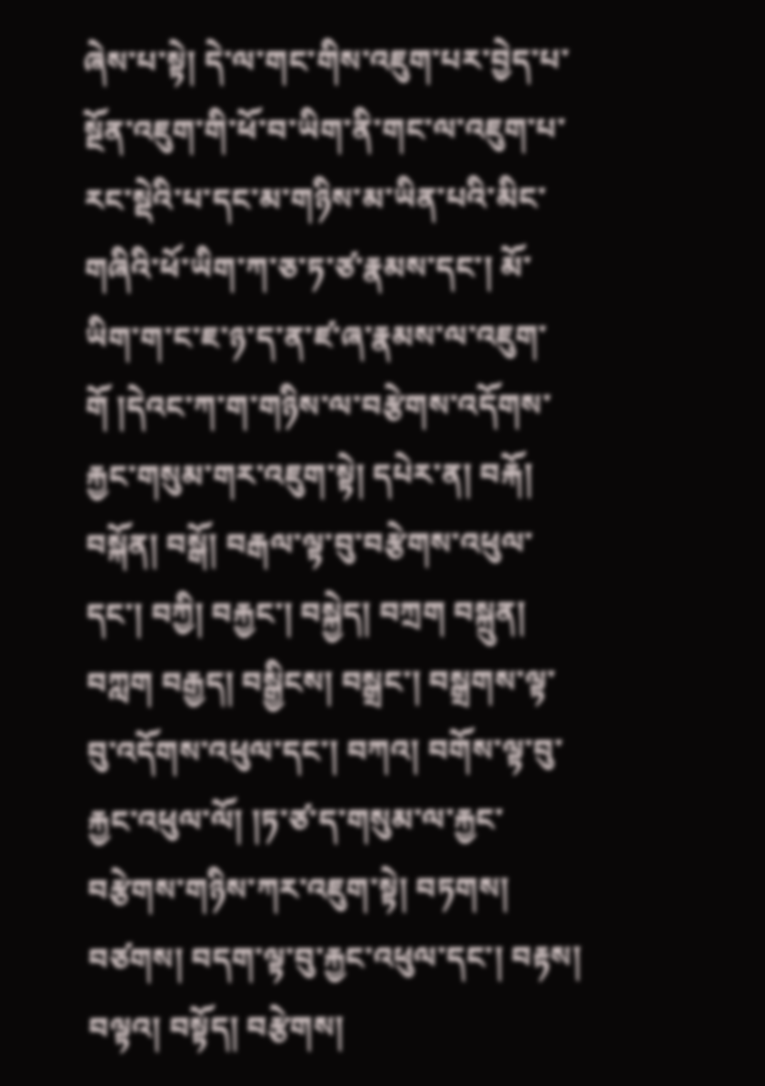ཞེས་པ་སྟེ། དེ་ལ་གང་གིས་འཇུག་པར་བྱེད་པ་སྔོན་འཇུག་གི་ཕོ་བ་ཡིག་ནི་གང་ལ་འཇུག་པ་རང་སྡེའི་པ་དང་མ་གཉིས་མ་ཡིན་པའི་མིང་གཞིའི་ཕོ་ཡིག་ཀ་ཅ་ཏ་ཙ་རྣམས་དང་། མོ་ཡིག་ག་ང་ཇ་ཉ་ད་ན་ཛ་ཞ་རྣམས་ལ་འཇུག་གོ །དེའང་ཀ་ག་གཉིས་ལ་བརྩེགས་འདོགས་རྐྱང་གསུམ་གར་འཇུག་སྟེ། དཔེར་ན། བརྐོ། བསྐོན། བསྒོ། བརྒལ་ལྟ་བུ་བརྩེགས་འཕུལ་དང་། བཀྱི། བརྐྱང་། བསྐྱེད། བཀྲག བསྐྲུན། བཀླག བརྒྱད། བསྒྱིངས། བསྒྲང་། བསྒྲགས་ལྟ་བུ་འདོགས་འཕུལ་དང་། བཀའ། བགོས་ལྟ་བུ་རྐྱང་འཕུལ་ལོ། །ཏ་ཙ་ད་གསུམ་ལ་རྐྱང་བརྩེགས་གཉིས་ཀར་འཇུག་སྟེ། བཏགས། བཙགས། བདག་ལྟ་བུ་རྐྱང་འཕུལ་དང་། བརྟས། བལྟའ། བསྟོད། བརྩེགས།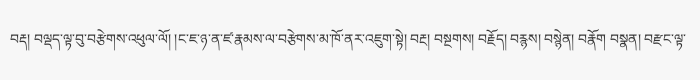བརྡ། བལྡད་ལྟ་བུ་བརྩེགས་འཕུལ་ལོ། །ང་ཇ་ཉ་ན་ཛ་རྣམས་ལ་བརྩེགས་མ་ཁོ་ནར་འཇུག་སྟེ། བརྔ། བསྔགས། བརྗོད། བརྙས། བསྙེན། བརྣོག བསྣན། བརྫང་ལྟ་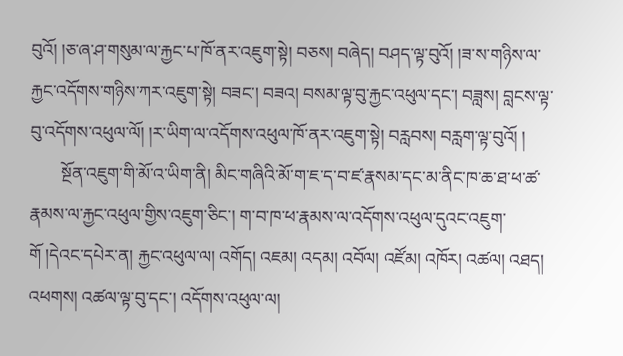བུའོ། །ཅ་ཞ་ཤ་གསུམ་ལ་རྐྱང་པ་ཁོ་ནར་འཇུག་སྟེ། བཅས། བཞེད། བཤད་ལྟ་བུའོ། །ཟ་ས་གཉིས་ལ་རྐྱང་འདོགས་གཉིས་ཀར་འཇུག་སྟེ། བཟང་། བཟའ། བསམ་ལྟ་བུ་རྐྱང་འཕུལ་དང་། བཟླས། བླངས་ལྟ་བུ་འདོགས་འཕུལ་ལོ། །ར་ཡིག་ལ་འདོགས་འཕུལ་ཁོ་ནར་འཇུག་སྟེ། བརླབས། བརླག་ལྟ་བུའོ། །
       སྔོན་འཇུག་གི་མོ་འ་ཡིག་ནི། མིང་གཞིའི་མོ་ག་ཇ་ད་བ་ཛ་རྣསམ་དང་མ་ནིང་ཁ་ཆ་ཐ་ཕ་ཚ་རྣམས་ལ་རྐྱང་འཕུལ་གྱིས་འཇུག་ཅིང་། ག་བ་ཁ་ཕ་རྣམས་ལ་འདོགས་འཕུལ་དུའང་འཇུག་གོ །དེའང་དཔེར་ན། རྐྱང་འཕུལ་ལ། འགོད། འཇམ། འདམ། འབོལ། འཛོམ། འཁོར། འཚལ། འཐད། འཕགས། འཚལ་ལྟ་བུ་དང་། འདོགས་འཕུལ་ལ།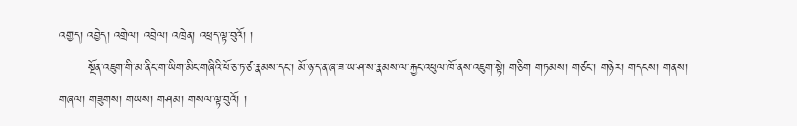འགྱད། འབྱེད། འགྲེལ། འབྲེལ། འཁྲེན། འཕྲད་ལྟ་བུའོ། །
       སྔོན་འཇུག་གི་མ་ནིང་ག་ཡིག་མིང་གཞིའི་ཕོ་ཅ་ཏ་ཙ་རྣམས་དང་། མོ་ཉ་ད་ན་ཞ་ཟ་ཡ་ཤ་ས་རྣམས་ལ་རྐྱང་འཕུལ་ཁོ་ནས་འཇུག་སྟེ། གཅིག གཏམས། གཙང་། གཉེར། གདངས། གནས། གཞལ། གཟུགས། གཡས། གཤམ། གསལ་ལྟ་བུའོ། །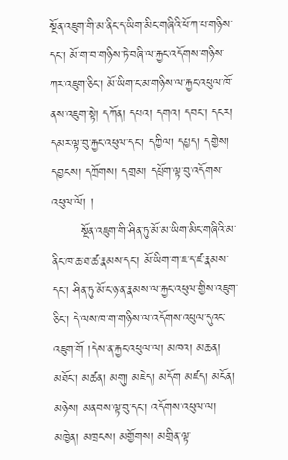སྔོན་འཇུག་གི་མ་ནིང་ད་ཡིག་མིང་གཞིའི་ཕོ་ཀ་པ་གཉིས་དང་། མོ་ག་བ་གཉིས་ཏེ་བཞི་ལ་རྐྱང་འདོགས་གཉིས་ཀར་འཇུག་ཅིང་། མོ་ཡིག་ང་མ་གཉིས་ལ་རྐྱང་འཕུལ་ཁོ་ནས་འཇུག་སྟེ། དཀོན། དཔའ། དགའ། དབང་། དངར། དམར་ལྟ་བུ་རྐྱང་འཕུལ་དང་། དཀྱིལ། དཔྱད། དགྱེས། དབྱངས། དཀྲོགས། དགྲམ། དཔྲོག་ལྟ་བུ་འདོགས་འཕུལ་ལོ། །
       སྔོན་འཇུག་གི་ཤིན་ཏུ་མོ་མ་ཡིག་མིང་གཞིའི་མ་ནིང་ཁ་ཆ་ཐ་ཚ་རྣམས་དང་། མོ་ཡིག་ག་ཇ་ད་ཛ་རྣམས་དང་། ཤིན་ཏུ་མོ་ང་ཉ་ན་རྣམས་ལ་རྐྱང་འཕུལ་གྱིས་འཇུག་ཅིང་། དེ་ལས་ཁ་ག་གཉིས་ལ་འདོགས་འཕུལ་དུའང་འཇུག་གོ །དེས་ན་རྐྱང་འཕུལ་ལ། མཁའ། མཆན། མཐོང་། མཚན། མགུ། མཇེད། མདོག མཛད། མངོན། མཉེས། མནབས་ལྟ་བུ་དང་། འདོགས་འཕུལ་ལ། མཁྱེན། མཁྲངས། མགྱོགས། མགྲིན་ལྟ་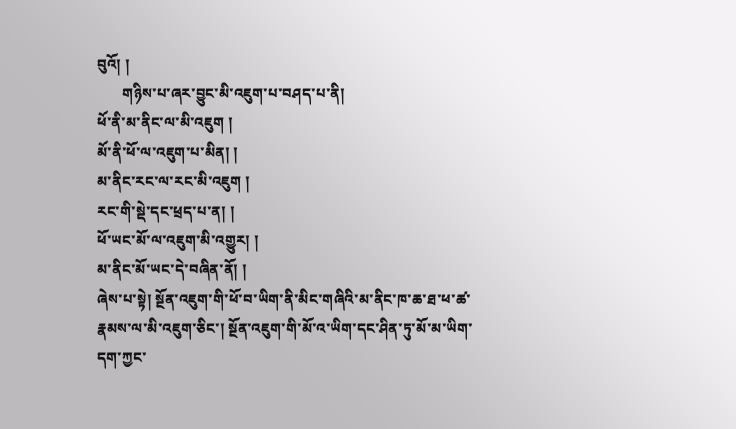བུའོ། །
       གཉིས་པ་ཞར་བྱུང་མི་འཇུག་པ་བཤད་པ་ནི།
ཕོ་ནི་མ་ནིང་ལ་མི་འཇུག །
མོ་ནི་ཕོ་ལ་འཇུག་པ་མིན། །
མ་ནིང་རང་ལ་རང་མི་འཇུག །
རང་གི་སྡེ་དང་ཕྲད་པ་ན། །
ཕོ་ཡང་མོ་ལ་འཇུག་མི་འགྱུར། །
མ་ནིང་མོ་ཡང་དེ་བཞིན་ནོ། །
ཞེས་པ་སྟེ། སྔོན་འཇུག་གི་ཕོ་བ་ཡིག་ནི་མིང་གཞིའི་མ་ནིང་ཁ་ཆ་ཐ་ཕ་ཚ་རྣམས་ལ་མི་འཇུག་ཅིང་། སྔོན་འཇུག་གི་མོ་འ་ཡིག་དང་ཤིན་ཏུ་མོ་མ་ཡིག་དག་ཀྱང་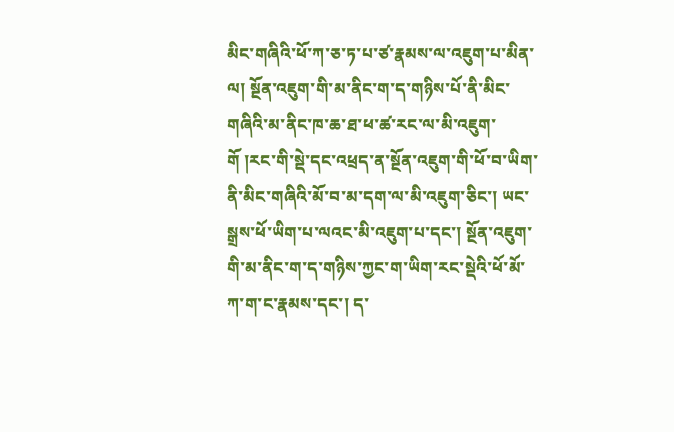མིང་གཞིའི་ཕོ་ཀ་ཅ་ཏ་པ་ཙ་རྣམས་ལ་འཇུག་པ་མིན་ལ། སྔོན་འཇུག་གི་མ་ནིང་ག་ད་གཉིས་པོ་ནི་མིང་གཞིའི་མ་ནིང་ཁ་ཆ་ཐ་ཕ་ཚ་རང་ལ་མི་འཇུག་གོ །རང་གི་སྡེ་དང་འཕྲད་ན་སྔོན་འཇུག་གི་ཕོ་བ་ཡིག་ནི་མིང་གཞིའི་མོ་བ་མ་དག་ལ་མི་འཇུག་ཅིང་། ཡང་སྒྲས་ཕོ་ཡིག་པ་ལའང་མི་འཇུག་པ་དང་། སྔོན་འཇུག་གི་མ་ནིང་ག་ད་གཉིས་ཀྱང་ག་ཡིག་རང་སྡེའི་ཕོ་མོ་ཀ་ག་ང་རྣམས་དང་། ད་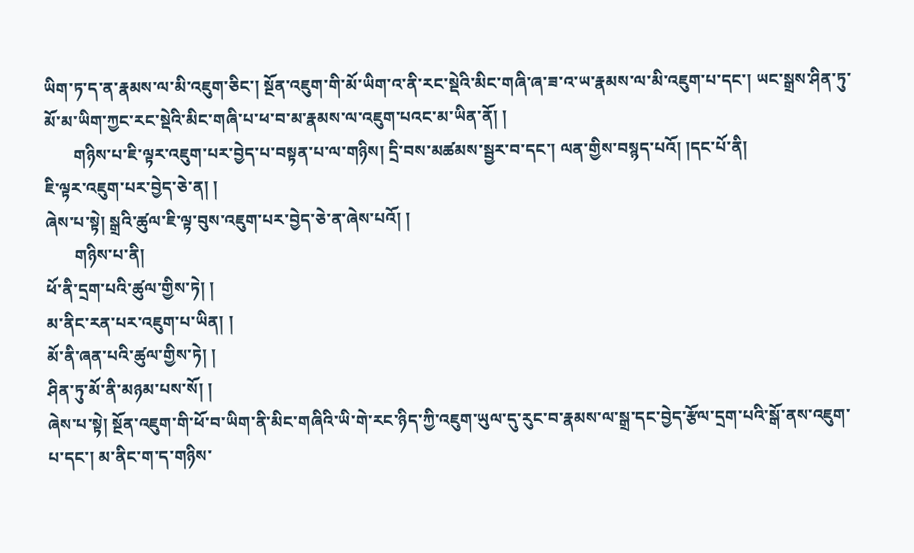ཡིག་ཏ་ད་ན་རྣམས་ལ་མི་འཇུག་ཅིང་། སྔོན་འཇུག་གི་མོ་ཡིག་འ་ནི་རང་སྡེའི་མིང་གཞི་ཞ་ཟ་འ་ཡ་རྣམས་ལ་མི་འཇུག་པ་དང་། ཡང་སྒྲས་ཤིན་ཏུ་མོ་མ་ཡིག་ཀྱང་རང་སྡེའི་མིང་གཞི་པ་ཕ་བ་མ་རྣམས་ལ་འཇུག་པའང་མ་ཡིན་ནོ། །
       གཉིས་པ་ཇི་ལྟར་འཇུག་པར་བྱེད་པ་བསྟན་པ་ལ་གཉིས། དྲི་བས་མཚམས་སྦྱར་བ་དང་། ལན་གྱིས་བསྙད་པའོ། །དང་པོ་ནི།
ཇི་ལྟར་འཇུག་པར་བྱེད་ཅེ་ན། །
ཞེས་པ་སྟེ། སྒྲའི་ཚུལ་ཇི་ལྟ་བུས་འཇུག་པར་བྱེད་ཅེ་ན་ཞེས་པའོ། །
       གཉིས་པ་ནི།
ཕོ་ནི་དྲག་པའི་ཚུལ་གྱིས་ཏེ། །
མ་ནིང་རན་པར་འཇུག་པ་ཡིན། །
མོ་ནི་ཞན་པའི་ཚུལ་གྱིས་ཏེ། །
ཤིན་ཏུ་མོ་ནི་མཉམ་པས་སོ། །
ཞེས་པ་སྟེ། སྔོན་འཇུག་གི་ཕོ་བ་ཡིག་ནི་མིང་གཞིའི་ཡི་གེ་རང་ཉིད་ཀྱི་འཇུག་ཡུལ་དུ་རུང་བ་རྣམས་ལ་སྒྲ་དང་བྱེད་རྩོལ་དྲག་པའི་སྒོ་ནས་འཇུག་པ་དང་། མ་ནིང་ག་ད་གཉིས་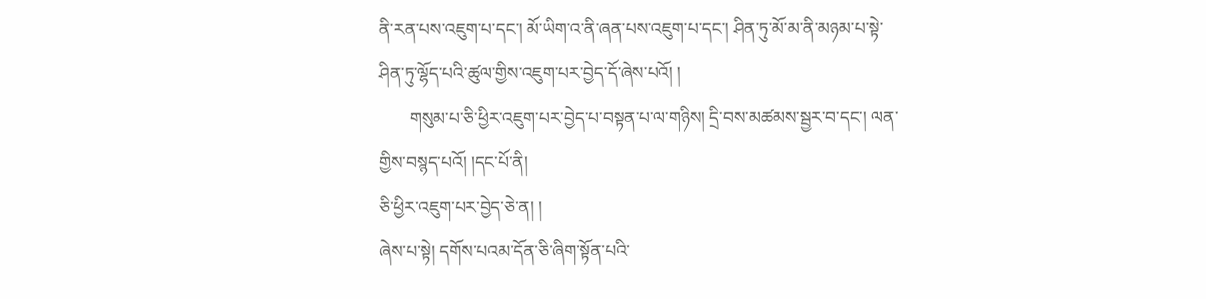ནི་རན་པས་འཇུག་པ་དང་། མོ་ཡིག་འ་ནི་ཞན་པས་འཇུག་པ་དང་། ཤིན་ཏུ་མོ་མ་ནི་མཉམ་པ་སྟེ་ཤིན་ཏུ་ལྷོད་པའི་ཚུལ་གྱིས་འཇུག་པར་བྱེད་དོ་ཞེས་པའོ། །
       གསུམ་པ་ཅི་ཕྱིར་འཇུག་པར་བྱེད་པ་བསྟན་པ་ལ་གཉིས། དྲི་བས་མཚམས་སྦྱར་བ་དང་། ལན་གྱིས་བསྙད་པའོ། །དང་པོ་ནི།
ཅི་ཕྱིར་འཇུག་པར་བྱེད་ཅེ་ན། །
ཞེས་པ་སྟེ། དགོས་པའམ་དོན་ཅི་ཞིག་སྟོན་པའི་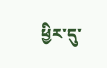ཕྱིར་དུ་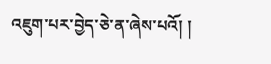འཇུག་པར་བྱེད་ཅེ་ན་ཞེས་པའོ། །